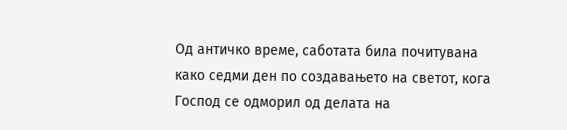Од античко време, саботата била почитувана како седми ден по создавањето на светот, кога Господ се одморил од делата на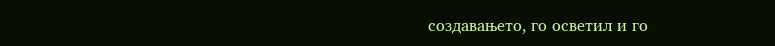создавањето, го осветил и го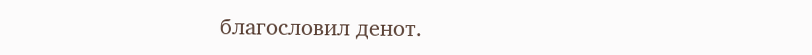благословил денот.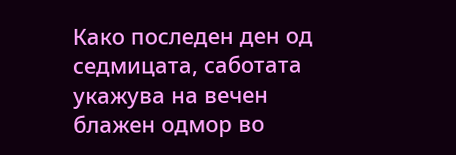Како последен ден од седмицата, саботата укажува на вечен блажен одмор во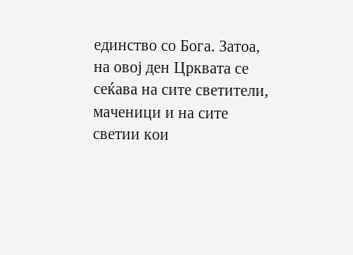единство со Бога. Затоа, на овој ден Црквата се сеќава на сите светители, маченици и на сите светии кои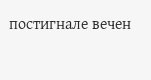постигнале вечен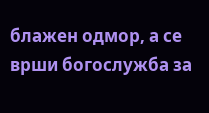блажен одмор, а се врши богослужба за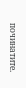починатите.